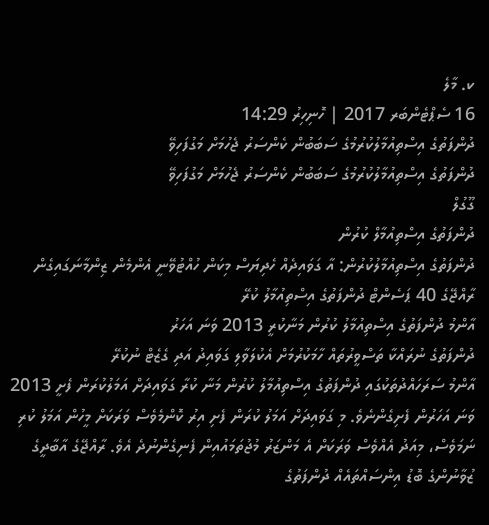ކ. މާލެ
16 ސެޕްޓެންބަރ 2017 | ހޮނިހިރު 14:29
ދުންފަތުގެ އިސްތިއުމާލުކުރުމުގެ ސަބަބުން ކެންސަރު ޖެހުމަށް މަގުފަހިވޭ
ދުންފަތުގެ އިސްތިއުމާލުކުރުމުގެ ސަބަބުން ކެންސަރު ޖެހުމަށް މަގުފަހިވޭ
ގޫގުލް
ދުންފަތުގެ އިސްތިއުމާލް ކުރުން
ދުންފަތުގެ އިސްތިއުމާލުކުރުން: އާ ގަވައިދެއް ހެދިޔަސް މިކަން ހުއްޓުވޭނީ އެންމެން ޒިންމާނަގައިގެން
ރާއްޖޭގެ 40 ޕަސެންޓް ދުންފަތުގެ އިސްތިއުމާލު ކުރޭ
އާންމު ދުންފަތުގެ އިސްތިއުމާލު ކުރުން މަނާކުރީ 2013 ވަނަ އަހަރު
ދުންފަތުގެ ނުރައްކާ ތަސްވީރުތައް ހާމަކުރުމަށް އެކުލަވާލި ގަވައިދު އަދި ގެޒެޓް ނުކުރޭ
އާންމު ސަރަހައްދުތަކުގައި ދުންފަތުގެ އިސްތިއުމާލު ކުރުން މަނާ ކުރާ ގަވައިދަށް އަމަލުކުރަން ފެށީ 2013 ވަނަ އަހަރުން ފެށިގެންނެވެ. މި ގަވައިދަށް އަމަލު ކުރަން ފެށި އިރު ކޮންމެވެސް ވަރަކަށް މީހުން އަމަލު ކުރި ނަމަވެސް، މިއަދު އެއްވެސް ވަރަކަށް އެ މަންޒަރު މުޖުތަމައުއިން ފެނިގެންނުދެ އެވެ. ރާއްޖޭގެ އާބާދީގެ ޒުވާނުންގެ ބޮޑު އިންސައްތައެއް ދުންފަތުގެ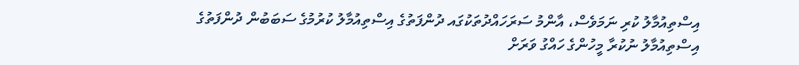އިސްތިއުމާލު ކުރި ނަމަވެސް، އާންމު ސަރަހައްދުތަކުގައ ދުންފަތުގެ އިސްތިއުމާލު ކުރުމުގެ ސަބަބުން ދުންފަތުގެ އިސްތިއުމާލު ނުކުރާ މީހުންގެ ހައްގު ވަރަށް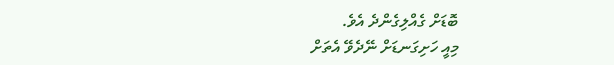ބޮޑަށް ގެއްލިގެންދެ އެވެ.
މިއީ ހަށިގަނޑަށް ނޭދެވޭ އެތަށް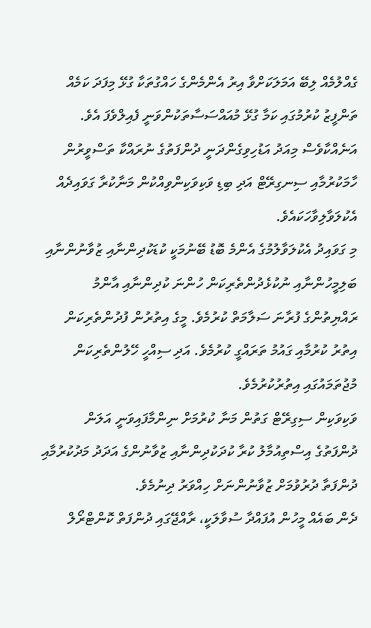ގެއްލުމެއް ލިބޭ އަމަލަކަށްވާ އިރު އެންމެންގެ ހައްގުތަކާ ގުޅޭ މިފަދަ ކަމެއް ތަންފީޒު ކުރުމުގައި ކަމާ ގުޅޭ މުއައްސަސާތަކުންވަނީ ފެއިލްވެފަ އެވެ. އަނެއްކާވެސް މިއަދު އަޑުހިވިގެންދަނީ ދުންފަތުގެ ނުރައްކާ ތަސްވީރުން ހާމަކުރުމާއި ސިނގިރޭޓް އަދި ބިޑި ވަކިވަކިންވިއްކުން މަނާކުރާ ގަވައިދެއް އެކުލަވާލިވާހަކައެވެ.
މި ގަވައިދު އެކުލަވާލުމުގެ އެންމެ ބޮޑު ބޭނުމަކީ ކުޑަކުދިންނާއި ޒުވާނުންނާއި ބަލިމީހުންނާއި ނުކުޅެދުންތެރިކަން ހުންނަ ކުދިންނާއި އާންމު ރައްޔިތުންގެ ފުރާނަ ސަލާމަތް ކުރުމެވެ. މީގެ އިތުރުން ފުދުންތެރިކަން އިތުރު ކުރުމާއި ގައުމު ތަރައްގީ ކުރުމެވެ. އަދި ސިއްހީ ހޭލުންތެރިކަން މުޖުތަމައުގައި އިތުރުކުރުމެވެ.
ވަކިވަކިން ސިގިރޭޓް ގަތުން މަނާ ކުރުމަށް ނިންމާފައިވަނީ އަލަން ދުންފަތުގެ އިސްތިއުމާލު ކުރާ ކުދަކުދިންނާއި ޒުވާނުންގެ އަދަދު މަދުކުރުމާއި ދުންފަތާ ދުރުވުމަށް ޒުވާނުންނަށް ހިއްވަރު ދިނުމެވެ.
ދެން ބައެއް މީހުން އުފައްދާ ސުވާލަކީ، ރާއްޖޭގައި ދުންފަތް ކޮންޓްރޯލް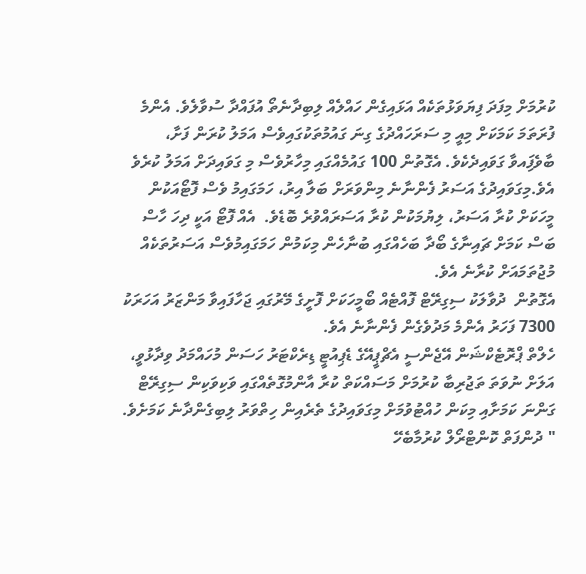ކުރުމަށް މިފަދަ ފިޔަވަޅުތަކެއް އަޅައިގެން ހައްލެއް ލިބިދާނެތޯ އުފައްދާ ސުވާލެވެ. އެންމެ ފުރަތަމަ ކަމަކަށް މިއީ މި ސަރަހައްދުގެ ގިނަ ގައުމުތަކުގައިވެސް އަމަލު ކުރަން ފަށާ، ބާވެފަިއވާ ގަވައިދެކެވެ. އެގޮތުން 100 ގައުމެއްގައި މިހާރުވެސް މި ގަވައިދަށް އަމަލު ކުރެވެ އެވެ.މިގަވައިދުގެ އަސަރު ފެންނާނެ މިންވަރަށް ބަލާ އިރު، ހަމަގައިމު ވެސް ފޮޓޯއަކުން މީހަކަށް ކުރާ އަސަރު، ލިޔުމަކުން ކުރާ އަސަރައްވުރެ ބޮޑެވެ.  އެއް ފޮޓޯ އަކީ ދިހަ ހާސް ބަސް ކަމަށް ޗައިނާގެ ބޯދާ ބަހެއްގައި ބުނާހެން މިކަމުން ހަމަގައިމުވެސް އަސަރުތަކެއް މުޖުތަމައަށް ކުރާނެ އެވެ.
އެގޮތުން  ދުވާލަކު ސިގިރޭޓް ފޮއްޓެއް ބޯމީހަކަށް ފޮށީގެ މޭރުގައި ޖަހާފައިވާ މަންޒަރު އަހަރަކު 7300 ފަހަރު އެންމެ މަދުވެގެން ފެންނާނެ އެވެ.
ހެލްތް ޕްރޮޓެކްޝަން އޭޖެންސީ އެޗްޕީއޭގެ ޑެޕިއުޓީ ޑިރެކްޓަރު ހަސަން މުހައްމަދު ވިދާޅުވީ، އަލަށް ނުވަތަ ތަޖުރިބާ ކުރުމަށް މަސައްކަތް ކުރާ އާންމުގޮތެއްގައި ވަކިވަކިން ސިގިރޭޓް ގަންނަ ކަމަށާއި މިކަން ހުއްޓުވުމަށް މިގަވައިދުގެ ތެރެއިން ހިތްވަރު ލިބިގެންދާނެ ކަމަށެވެ.
" ދުންފަތް ކޮންޓްރޯލް ކުރުމާބެހޭ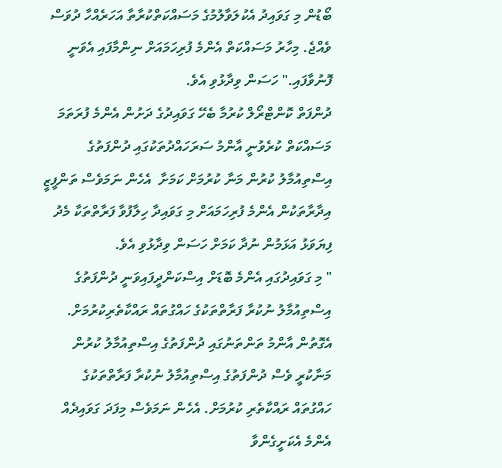ބޯޑުން މި ގަވައިދު އެކުލަވާލުމުގެ މަސައްކަތްކުރާތާ އަހަރެއްހާ ދުވަސް ވެއްޖެ. މިހާރު މަސައްކަތް އެންމެ ފުރިހަމައަށް ނިންމާފައި އެވަނީ ފޮނުވާފައި." ހަސަން ވިދާޅުވި އެވެ.
ދުންފަތް ކޮންޓްރޯލް ކުރުމާ ބެހޭ ގަވައިދުގެ ދަށުން އެންމެ ފުރަތަމަ މަސައްކަތް ކުރެވުނީ އާންމު ސަރަހައްދުތަކުގައި ދުންފަތުގެ އިސްތިއުމާލު ކުރުން މަނާ ކުރުމަށް ކަމަށާ  އެހެން ނަމަވެސް ތަންފީޒީ އިދާރާތަކުން އެންމެ ފުރިހަމައަށް މި ގަވައިދާ ހިލާފުވާ ފަރާތްތަކާ މެދު ފިޔަވަޅު އަޅަމުން ނުދާ ކަމަށް ހަސަން ވިދާޅުވި އެވެ.
" މި ގަވައިދުގައި އެންމެ ބޮޑަށް އިސްކަންދީފައިވަނީ ދުންފަތުގެ އިސްތިއުމާލު ނުކުރާ ފަރާތްތަކުގެ ހައްގުތައް ރައްކާތެރިކުރުމަށް. އެގޮތުން އާންމު ތަންތަނުގައި ދުންފަތުގެ އިސްތިއުމާލު ކުރުން މަނާކުރީ ވެސް ދުންފަތުގެ އިސްތިއުމާލު ނުކުރާ ފަރާތްތަކުގެ ހައްގުތައް ރައްކާތެރި ކުރުމަށް. އެހެން ނަމަވެސް މިފަދަ ގަވައިދެއް އެންމެ އެކަށީގެންވާ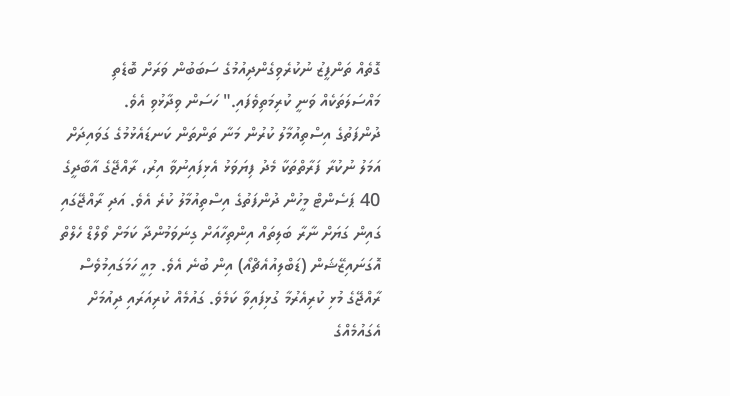ގޮތެއް ތަންފީޒު ނުކުރެވިގެންދިއުމުގެ ސަބަބުން ވަރަށް ބޮޑެތި މައްސަލަތަކެއް ވަނީ ކުރިމަތިވެފައި." ހަސަން ވިދާޅުވި އެވެ.
ދުންފަތުގެ އިސްތިއުމާލު ކުރުން މަނާ ތަންތަން ކަނޑައެޅުމުގެ ގަވައިދަށް އަމަލު ނުކުރާ ފަރާތްތަކާ މެދު ފިޔަވަޅު އެޅިފައިނުވާ އިރު، ރާއްޖޭގެ އާބާދީގެ 40 ޕަސެންޓް މީހުން ދުންފަތުގެ އިސްތިއުމާލު ކުރެ އެވެ. އަދި ރާއްޖޭގައި ގައިން ގަޔަށް ނާރާ ބަލިތައް އިންތިހާއަށް ގިނަވަމުންދާ ކަމަށް ވޯލްޑް ހެލްތް އޮގަނައިޒޭޝަން (ޑަބްލިއުއެޗްއޯ) އިން ބުނެ އެވެ. މިއީ ހަމަގައިމުވެސް ރާއްޖޭގެ މުޅި ކުރިއެރުމާ ގުޅިފައިވާ ކަމެވެ. ގައުމެއް ކުރިއަރައި ދިއުމަށް އެގައުމެއްގެ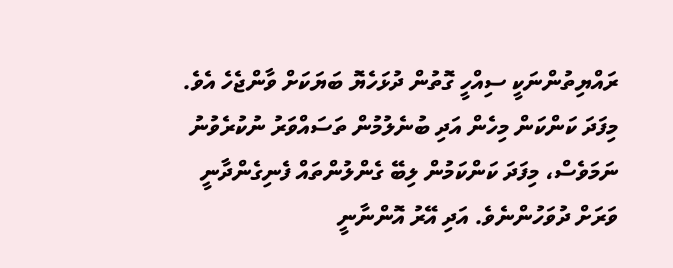ރައްޔިތުންނަކީ ސިއްހީ ގޮތުން ދުޅަހެޔޮ ބަޔަކަށް ވާންޖެހެ އެވެ. މިފަދަ ކަންކަން މިހެން އަދި ބުނެލުމުން ތަސައްވަރު ނުކުރެވުނު ނަމަވެސް، މިފަދަ ކަންކަމުން ލިބޭ ގެންލުންތައް ފެނިގެންދާނީ ވަރަށް ދުވަހުންނެވެ. އަދި އޭރު އޮންނާނީ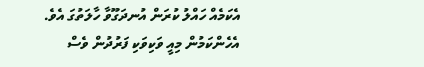އެކަމެއް ހައްލު ކުރަން އުނދަގޫވާ ހާލަތުގަ އެވެ. އެހެންކަމުން މިއީ ވަކިވަކި ފަރުދުން ވެސް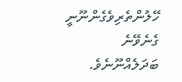ހޭލުންތެރިވެގެންނޫނީ ގެނެވޭނެ ބަދަލެއްނޫނެވެ.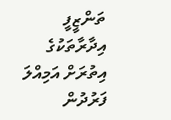ތަންޒީފީ އިދާރާތަކުގެ އިތުރަށް އަމިއްލަ ފަރުދުން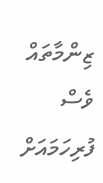ޒިންމާތައް ވެސް ފުރިހަމައަށް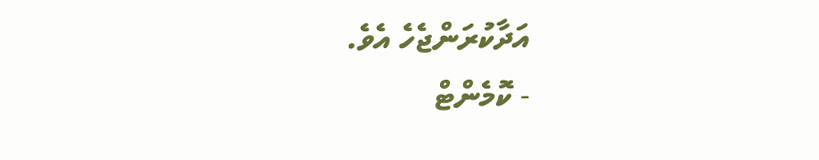އަދާކުރަންޖެހެ އެވެ.
- ކޮމެންޓް